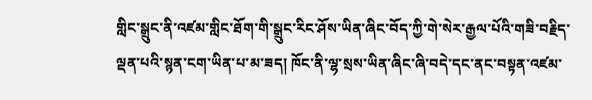གླིང་སྒྲུང་ནི་འཛམ་གླིང་ཐོག་གི་སྒྲུང་རིང་ཤོས་ཡིན་ཞིང་བོད་ཀྱི་གེ་སེར་རྒྱལ་པོའི་གཟི་བརྗིད་ལྡན་པའི་སྙན་ངག་ཡིན་པ་མ་ཟད། ཁོང་ནི་ལྷ་སྲས་ཡིན་ཞིང་ཞི་བདེ་དང་ནང་བསྟན་འཛམ་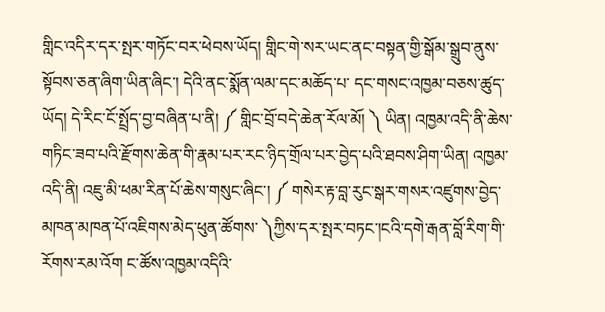གླིང་འདིར་དར་སྤར་གཏོང་བར་ཕེབས་ཡོད། གླིང་གེ་སར་ཡང་ནང་བསྟན་གྱི་སྒོམ་སྒྲུབ་ནུས་སྟོབས་ཅན་ཞིག་ཡིན་ཞིང་། དེའི་ནང་སྨོན་ལམ་དང་མཆོད་པ་ དང་གསང་འཁྱམ་བཅས་ཚུད་ཡོད། དེ་རིང་ངོ་སྤྲོད་བྱ་བཞིན་པ་ནི། ༼ གླིང་བྲོ་བདེ་ཆེན་རོལ་མོ། ༽ ཡིན། འཁྱམ་འདི་ནི་ཆེས་གཏིང་ཟབ་པའི་རྫོགས་ཆེན་གི་རྣམ་པར་རང་ཉིད་གྲོལ་པར་བྱེད་པའི་ཐབས་ཤིག་ཡིན། འཁྱམ་འདི་ནི། འཇུ་མི་ཕམ་རིན་པོ་ཆེས་གསུང་ཞིང་། ༼ གསེར་རྟ་བླ་རུང་སྒར་གསར་འཛུགས་བྱེད་མཁན་མཁན་པོ་འཇིགས་མེད་ཕུན་ཚོགས་ ༽ཀྱིས་དར་སྤར་བཏང་།ངའི་དགེ་རྒན་བློ་རིག་གི་རོགས་རམ་འོག ང་ཚོས་འཁྱམ་འདིའི་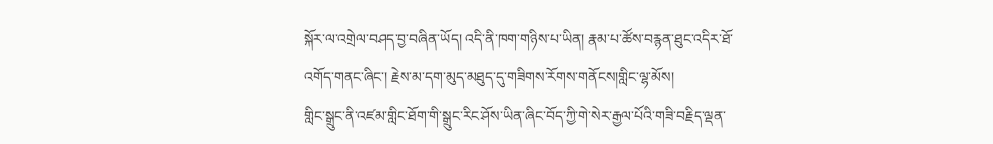སྐོར་ལ་འགྲེལ་བཤད་བྱ་བཞིན་ཡོད། འདི་ནི་ཁག་གཉིས་པ་ཡིན། རྣམ་པ་ཚོས་བརྙན་ཐུང་འདིར་ཐོ་འགོད་གནང་ཞིང་། རྗེས་མ་དག་མུད་མཐུད་དུ་གཟིགས་རོགས་གནོངས།གླིང་ལྷ་མོས།
གླིང་སྒྲུང་ནི་འཛམ་གླིང་ཐོག་གི་སྒྲུང་རིང་ཤོས་ཡིན་ཞིང་བོད་ཀྱི་གེ་སེར་རྒྱལ་པོའི་གཟི་བརྗིད་ལྡན་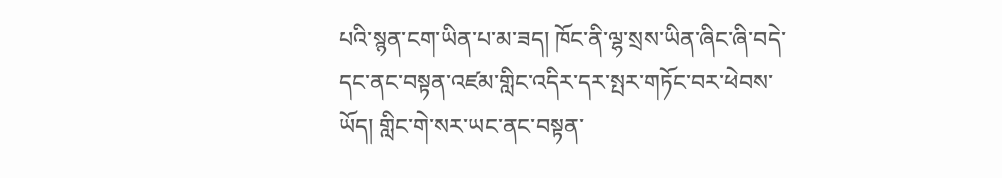པའི་སྙན་ངག་ཡིན་པ་མ་ཟད། ཁོང་ནི་ལྷ་སྲས་ཡིན་ཞིང་ཞི་བདེ་དང་ནང་བསྟན་འཛམ་གླིང་འདིར་དར་སྤར་གཏོང་བར་ཕེབས་ཡོད། གླིང་གེ་སར་ཡང་ནང་བསྟན་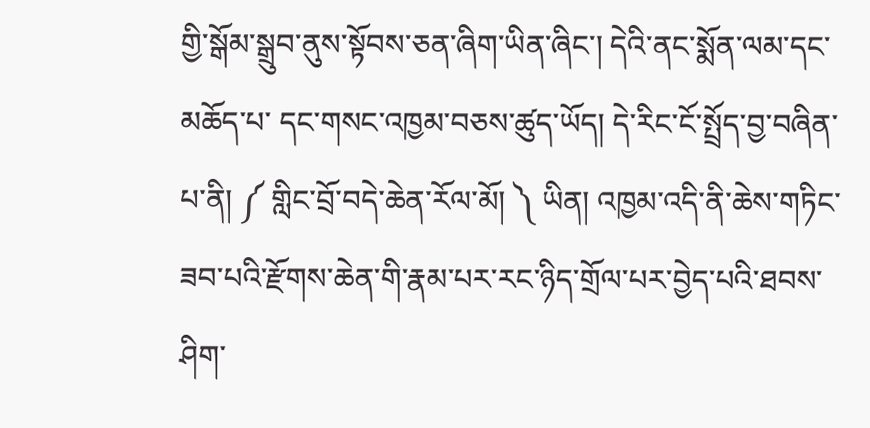གྱི་སྒོམ་སྒྲུབ་ནུས་སྟོབས་ཅན་ཞིག་ཡིན་ཞིང་། དེའི་ནང་སྨོན་ལམ་དང་མཆོད་པ་ དང་གསང་འཁྱམ་བཅས་ཚུད་ཡོད། དེ་རིང་ངོ་སྤྲོད་བྱ་བཞིན་པ་ནི། ༼ གླིང་བྲོ་བདེ་ཆེན་རོལ་མོ། ༽ ཡིན། འཁྱམ་འདི་ནི་ཆེས་གཏིང་ཟབ་པའི་རྫོགས་ཆེན་གི་རྣམ་པར་རང་ཉིད་གྲོལ་པར་བྱེད་པའི་ཐབས་ཤིག་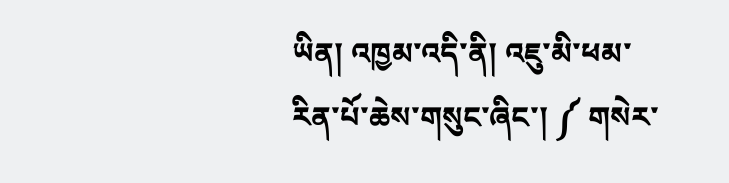ཡིན། འཁྱམ་འདི་ནི། འཇུ་མི་ཕམ་རིན་པོ་ཆེས་གསུང་ཞིང་། ༼ གསེར་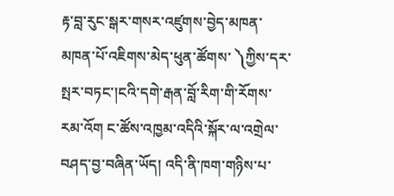རྟ་བླ་རུང་སྒར་གསར་འཛུགས་བྱེད་མཁན་མཁན་པོ་འཇིགས་མེད་ཕུན་ཚོགས་ ༽ཀྱིས་དར་སྤར་བཏང་།ངའི་དགེ་རྒན་བློ་རིག་གི་རོགས་རམ་འོག ང་ཚོས་འཁྱམ་འདིའི་སྐོར་ལ་འགྲེལ་བཤད་བྱ་བཞིན་ཡོད། འདི་ནི་ཁག་གཉིས་པ་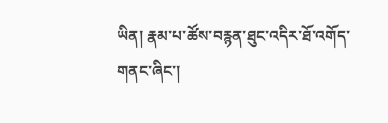ཡིན། རྣམ་པ་ཚོས་བརྙན་ཐུང་འདིར་ཐོ་འགོད་གནང་ཞིང་།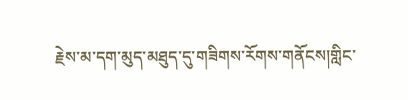རྗེས་མ་དག་མུད་མཐུད་དུ་གཟིགས་རོགས་གནོངས།གླིང་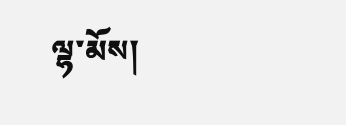ལྷ་མོས།